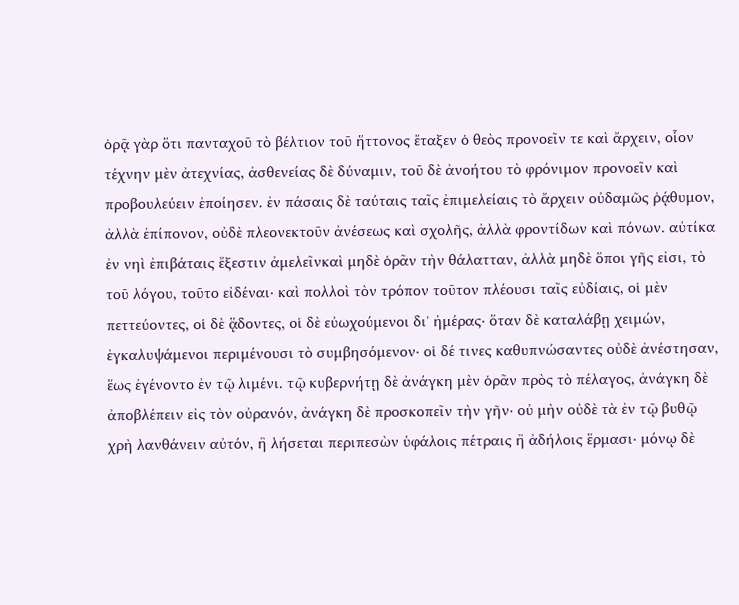ὁρᾷ γὰρ ὅτι πανταχοῦ τὸ βέλτιον τοῦ ἥττονος ἔταξεν ὁ θεὸς προνοεῖν τε καὶ ἄρχειν, οἷον τέχνην μὲν ἀτεχνίας, ἀσθενείας δὲ δύναμιν, τοῦ δὲ ἀνοήτου τὸ φρόνιμον προνοεῖν καὶ προβουλεύειν ἐποίησεν. ἐν πάσαις δὲ ταύταις ταῖς ἐπιμελείαις τὸ ἄρχειν οὐδαμῶς ῥᾴθυμον, ἀλλὰ ἐπίπονον, οὐδὲ πλεονεκτοῦν ἀνέσεως καὶ σχολῆς, ἀλλὰ φροντίδων καὶ πόνων. αὐτίκα ἐν νηὶ ἐπιβάταις ἔξεστιν ἀμελεῖνκαὶ μηδὲ ὁρᾶν τὴν θάλατταν, ἀλλὰ μηδὲ ὅποι γῆς εἰσι, τὸ τοῦ λόγου, τοῦτο εἰδέναι· καὶ πολλοὶ τὸν τρόπον τοῦτον πλέουσι ταῖς εὐδίαις, οἱ μὲν πεττεύοντες, οἱ δὲ ᾅδοντες, οἱ δὲ εὐωχούμενοι διʼ ἡμέρας· ὅταν δὲ καταλάβῃ χειμών, ἐγκαλυψάμενοι περιμένουσι τὸ συμβησόμενον· οἱ δέ τινες καθυπνώσαντες οὐδὲ ἀνέστησαν, ἕως ἐγένοντο ἐν τῷ λιμένι. τῷ κυβερνήτῃ δὲ ἀνάγκη μὲν ὁρᾶν πρὸς τὸ πέλαγος, ἀνάγκη δὲ ἀποβλέπειν εἰς τὸν οὐρανόν, ἀνάγκη δὲ προσκοπεῖν τὴν γῆν· οὐ μὴν οὐδὲ τὰ ἐν τῷ βυθῷ χρὴ λανθάνειν αὐτόν, ἢ λήσεται περιπεσὼν ὑφάλοις πέτραις ἢ ἀδήλοις ἕρμασι· μόνῳ δὲ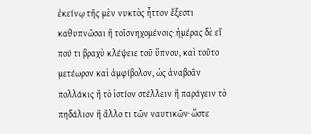ἐκείνῳ τῆς μὲν νυκτὸς ἧττον ἔξεστι καθυπνῶσαι ἢ τοῖσνηχομένοις· ἡμέρας δὲ εἴ πού τι βραχὺ κλέψειε τοῦ ὕπνου, καὶ τοῦτο μετέωρον καὶ ἀμφίβολον, ὡς ἀναβοᾶν πολλάκις ἢ τὸ ἱστίον στέλλειν ἢ παράγειν τὸ πηδάλιον ἢ ἄλλο τι τῶν ναυτικῶν· ὥστε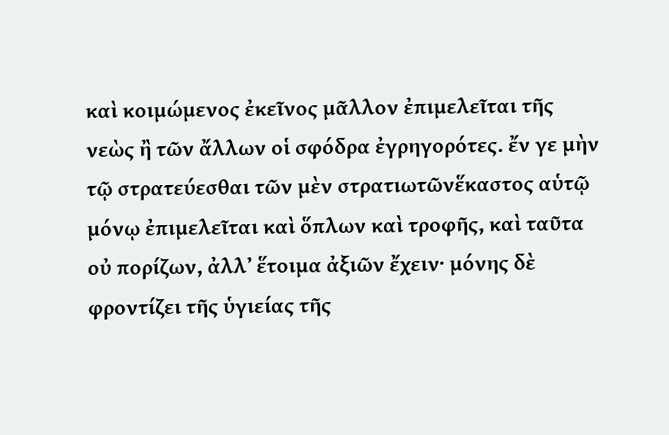καὶ κοιμώμενος ἐκεῖνος μᾶλλον ἐπιμελεῖται τῆς νεὼς ἢ τῶν ἄλλων οἱ σφόδρα ἐγρηγορότες. ἔν γε μὴν τῷ στρατεύεσθαι τῶν μὲν στρατιωτῶνἕκαστος αὑτῷ μόνῳ ἐπιμελεῖται καὶ ὅπλων καὶ τροφῆς, καὶ ταῦτα οὐ πορίζων, ἀλλʼ ἕτοιμα ἀξιῶν ἔχειν· μόνης δὲ φροντίζει τῆς ὑγιείας τῆς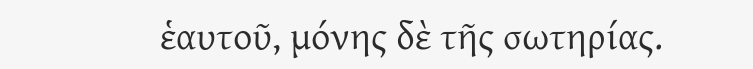ἑαυτοῦ, μόνης δὲ τῆς σωτηρίας.